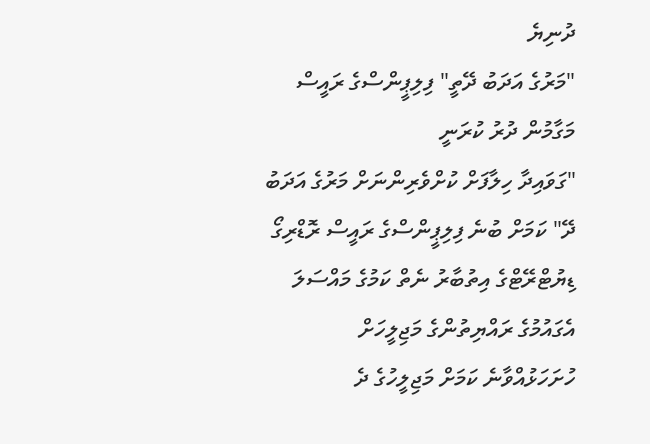ދުނިޔެ
"މަރުގެ އަދަބު ދޭތީ" ފިލިޕީންސްގެ ރައީސް މަގާމުން ދުރު ކުރަނީ
"ގަވައިދާ ހިލާފަށް ކުށްވެރިންނަށް މަރުގެ އަދަބު ދޭ" ކަމަށް ބުނެ ފިލިޕީންސްގެ ރައީސް ރޮޑްރިގޯ ޑިޔުޓްރޭޓްގެ އިތުބާރު ނެތް ކަމުގެ މައްސަލަ އެގައުމުގެ ރައްޔިތުންގެ މަޖިލީހަށް ހުށަހަޅުއްވާނެ ކަމަށް މަޖިލީހުގެ ދެ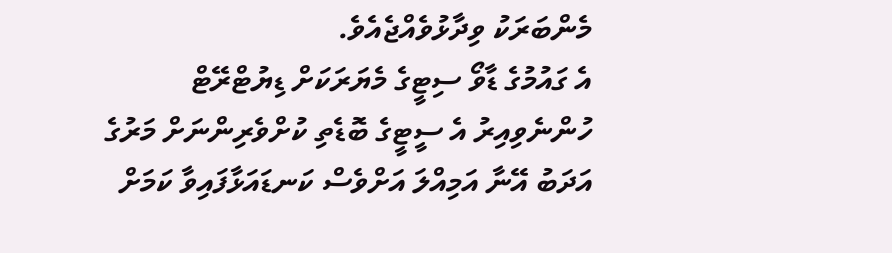މެންބަރަކު ވިދާޅުވެއްޖެއެވެ.
އެ ގައުމުގެ ޑާވޯ ސިޓީގެ މެޔަރަކަށް ޑިޔުޓްރޭޓް ހުންނެވިއިރު އެ ސީޓީގެ ބޮޑެތި ކުށްވެރިންނަށް މަރުގެ އަދަބު އޭނާ އަމިއްލަ އަށްވެސް ކަނޑައަޅާފައިވާ ކަމަށް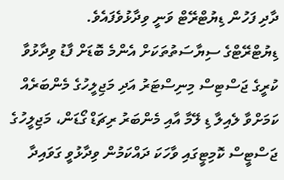ދާދި ފަހުން ޑިޔުޓްރޭޓް ވަނީ ވިދާޅުވެފައެވެ.
ޑިޔުޓްރޭޓްގެ ސިޔާސަތުތަކަށް އެންމެ ބޮޑަށް ފާޑު ވިދާޅުވާ ކުރީގެ ޖަސްޓިސް މިނިސްޓަރު އަދި މަޖިލީހުގެ މެންބަރެއް ކަމަށްވާ ލެއިލާ ޑި ލޭމާ އާއި މެންބަރު ރިޗަޑް ގޯޑަން، މަޖިލީހުގެ ޖަސްޓީސް ކޮމިޓީގައި ވާހަކަ ދައްކަމުން ވިދާޅުވީ ގަވައިދާ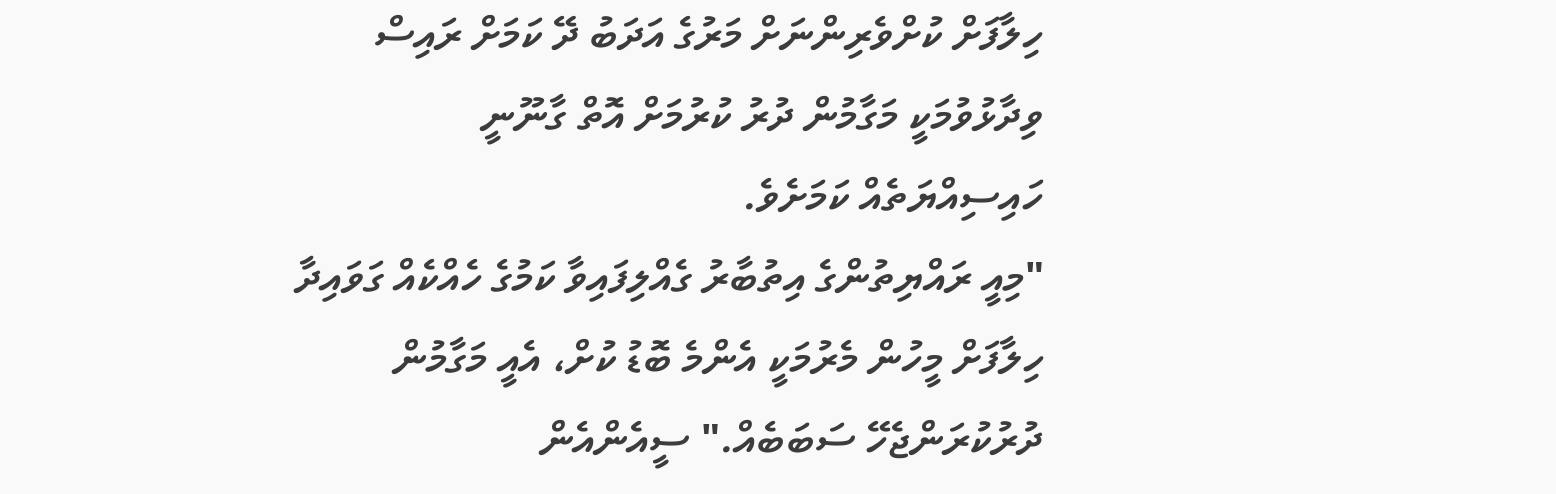ހިލާފަށް ކުށްވެރިންނަށް މަރުގެ އަދަބު ދޭ ކަމަށް ރައިސް ވިދާޅުވުމަކީ މަގާމުން ދުރު ކުރުމަށް އޮތް ގާނޫނީ ހައިސިއްޔަތެއް ކަމަށެވެ.
"މިއީ ރައްޔިތުންގެ އިތުބާރު ގެއްލިފައިވާ ކަމުގެ ހެއްކެއް ގަވައިދާ ހިލާފަށް މީހުން މެރުމަކީ އެންމެ ބޮޑު ކުށް، އެއީ މަގާމުން ދުރުކުރަންޖެހޭ ސަބަބެއް." ސީއެންއެން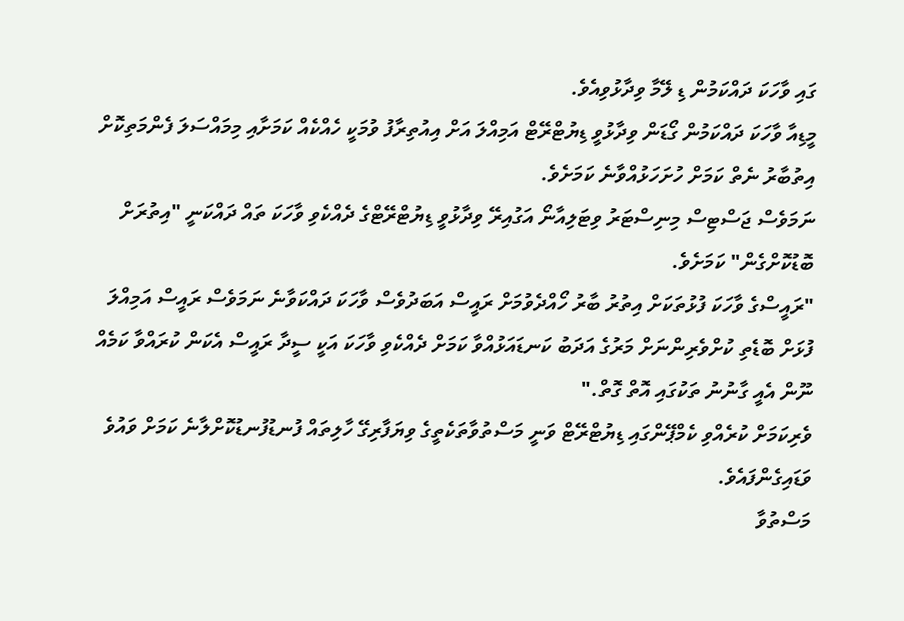ގައި ވާހަކަ ދައްކަމުން ޑި ލޭމާ ވިދާޅުވިއެވެ.
މީޑިއާ ވާހަކަ ދައްކަމުން ގޯޑަން ވިދާޅުވީ ޑިޔުޓްރޭޓް އަމިއްލަ އަށް އިއުތިރާފު ވުމަކީ ހެއްކެއް ކަމަށާއި މިމައްސަލަ ފެންމަތިކޮށް އިތުބާރު ނެތް ކަމަށް ހުށަހަޅުއްވާނެ ކަމަށެވެ.
ނަމަވެސް ޖަސްޓިސް މިނިސްޓަރު ވިޓަލިއާނޯ އަގުއިރޭ ވިދާޅުވީ ޑިޔުޓްރޭޓްގެ ދެއްކެވި ވާހަކަ ތައް ދައްކަނީ "އިތުރަށް ބޮޑުކޮށްގެން" ކަމަށެވެ.
"ރައީސްގެ ވާހަކަ ފުޅުތަކަށް އިތުރު ބާރު ހޯއްދެވުމަށް ރައީސް އަބަދުވެސް ވާހަކަ ދައްކަވާނެ ނަމަވެސް ރައީސް އަމިއްލަ ފުޅަށް ބޮޑެތި ކުށްވެރިންނަށް މަރުގެ އަދަބު ކަނޑައަޅުއްވާ ކަމަށް ދެއްކެވި ވާހަކަ އަކީ ސީދާ ރައީސް އެކަން ކުރައްވާ ކަމެއް ނޫން އެއީ ގާނުނު ތަކުގައި އޮތް ގޮތް."
ވެރިކަމަށް ކުރެއްވި ކެމްޕޭންގައި ޑިޔުޓްރޭޓް ވަނީ މަސްތުވާތަކެތީގެ ވިޔަފާރިގޭ ހާލިތައް ފުނޑުފުނޑުކޮށްލާނެ ކަމަށް ވައުވެ ވަޑައިގެންފައެވެ.
މަސްތުވާ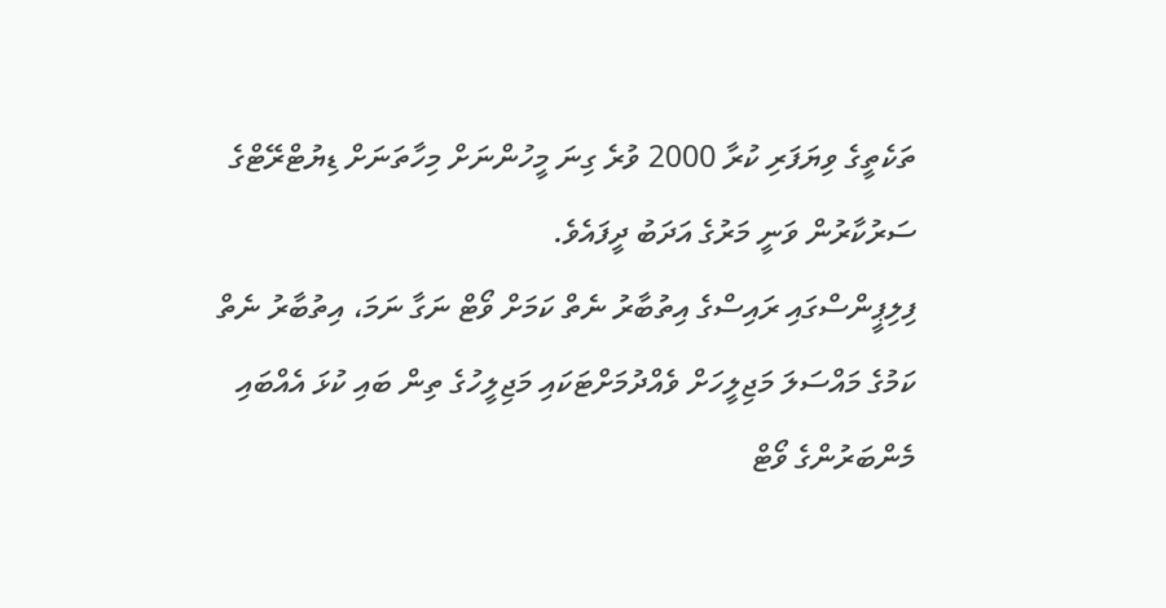ތަކެތީގެ ވިޔަފަރި ކުރާ 2000 ވުރެ ގިނަ މީހުންނަށް މިހާތަނަށް ޑިޔުޓްރޭޓްގެ ސަރުކާރުން ވަނީ މަރުގެ އަދަބު ދީފައެވެ.
ފިލިޕީންސްގައި ރައިސްގެ އިތުބާރު ނެތް ކަމަށް ވޯޓް ނަގާ ނަމަ، އިތުބާރު ނެތް ކަމުގެ މައްސަލަ މަޖިލީހަށް ވެއްދުމަށްޓަކައި މަޖިލީހުގެ ތިން ބައި ކުޅަ އެއްބައި މެންބަރުންގެ ވޯޓް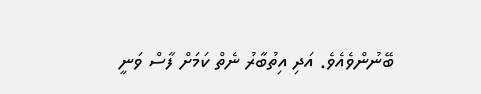ބޭނުންވެއެވެ. އަދި އިތުބާރު ނެތް ކަމަށް ފާސް ވަނީ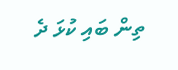ތިން ބައި ކުޅަ ދެ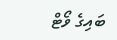ބައިގެ ވޯޓް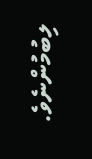ލިބުމުންނެވެ.